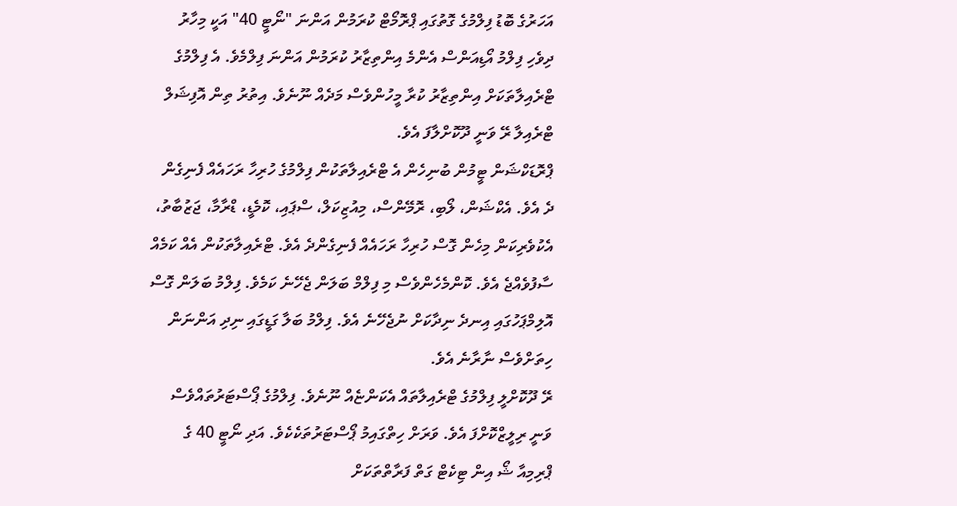އަހަރުގެ ބޮޑު ފިލްމުގެ ގޮތުގައި ޕްރޮމޯޓް ކުރަމުން އަންނަ "ނޯޓީ 40" އަކީ މިހާރު ދިވެހި ފިލްމު އޯޑިއަންސް އެންމެ އިންތިޒާރު ކުރަމުން އަންނަ ފިލްމެވެ. އެ ފިލްމުގެ ޓްރެއިލާތަކަށް އިންތިޒާރު ކުރާ މީހުންވެސް މަދެއް ނޫނެވެ. އިތުރު ތިން އޮފިޝަލް ޓްރެއިލާ ރޭ ވަނީ ދޫކޮށްލާފަ އެވެ.
ޕްރޮޑަކްޝަން ޓީމުން ބުނިހެން އެ ޓްރެއިލާތަކުން ފިލްމުގެ ހުރިހާ ރަހައެއް ފެނިގެން ދެ އެވެ. އެކްޝަން، ލޯބި، ރޮމޭންސް، މިއުޒިކަލް، ސްޕައި، ކޮމެޑީ، ޑްރާމާ، ޖަޒުބާތު، އެކުވެރިކަން މިހެން ގޮސް ހުރިހާ ރަހައެއް ފެނިގެންދެ އެވެ. ޓްރެއިލާތަކުން އެއް ކަމެއް ސާފުވެއްޖެ އެވެ. ކޮންމެހެންވެސް މި ފިލްމް ބަލަން ޖެހޭނެ ކަމެވެ. ފިލްމު ބަލަން ގޮސް އޮލިމްޕަހުގައި އިނދެ ނިދާކަށް ނުޖެހޭނެ އެވެ. ފިލްމު ބަލާ ގަޑީގައި ނިދި އަންނަން ހިތަށްވެސް ނާރާނެ އެވެ.
ރޭ ދޫކޮށްލީ ފިލްމުގެ ޓްރެއިލާތައް އެކަންޏެއް ނޫނެވެ. ފިލްމުގެ ޕޯސްޓަރުތައްވެސް ވަނީ ރިލީޒްކޮށްފަ އެވެ. ވަރަށް ހިތްގައިމު ޕޯސްޓަރުތަކެކެވެ. އަދި ނޯޓީ 40 ގެ ޕްރިމިއާ ޝޯ އިން ޓިކެޓް ގަތް ފަރާތްތަކަށް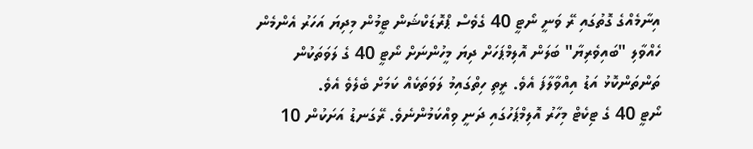އިނާމެއްގެ ގޮތުގައި ރޭ ވަނީ ނޯޓީ 40 ގެވެސް ޕްރޮޑަކްޝަން ޓީމުން މިދިޔަ އަހަރު އެންމެން ހެއްވާލި "ބައިވެރިޔާ" ބަލަން އޮލިމްޕަހަށް ދިޔަ މީހުންނަށް ނޯޓީ 40 ގެ ލަވަތަކުން ތަންތަންކޮޅު އަޑު އިއްވާލާފަ އެވެ. ރީތި ހިތްގައިމު ލަވަތަކެއް ކަމަށް ބެލެވެ އެވެ.
ނޯޓީ 40 ގެ ޓިކެޓް މިހާރު އޮލިމްޕަހުގައި ދަނީ ވިއްކަމުންނެވެ. ރޭގަނޑު އަށަކުން 10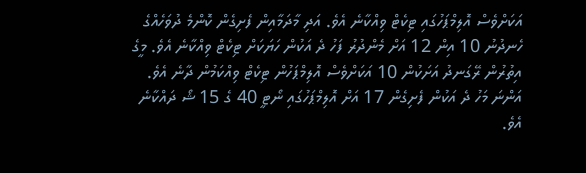އަކަށްވެސް އޮލިމްޕަހުގައި ޓިކެޓް ވިއްކާނެ އެވެ. އަދި މާދަމާއިން ފެށިގެން ކޮންމެ ދުވަހެއްގެ ހެނދުނު 10 އިން 12 އަށް މެންދުރު ފަހު ދެ އަކުން ހަޔަކަށް ޓިކެޓް ވިއްކާނެ އެވެ. މީގެ އިތުރުން ރޭގަނދު އަށަކުން 10 އަކަށްވެސް އޮލިމްޕަހުން ޓިކެޓް ވިއްކަމުން ދާނެ އެވެ.
އަންނަ މަހު ދެ އަކުން ފެށިގެން 17 އަށް އޮލިމްޕަހުގައި ނޯޓީ 40 ގެ 15 ޝޯ ދައްކާނެ އެވެ.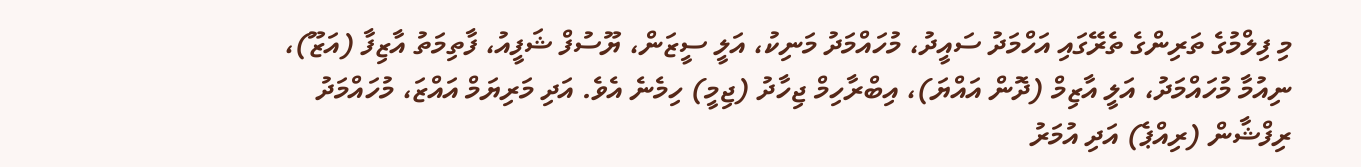މި ފިލްމުގެ ތަރިންގެ ތެރޭގައި އަހްމަދު ސައީދު، މުހައްމަދު މަނިކު، އަލީ ސީޒަން، ޔޫސުފް ޝަފީއު، ފާތިމަތު އާޒިފާ (އަޒޫ)، ނިއުމާ މުހައްމަދު، އަލީ އާޒިމް (ދޮން އައްޔަ)، އިބްރާހިމް ޖިހާދު (ޖިމީ) ހިމެނެ އެވެ. އަދި މަރިޔަމް އައްޒަ، މުހައްމަދު ރިފްޝާން (ރިއްޕެ) އަދި އުމަރު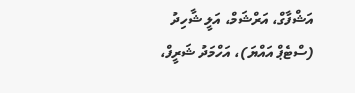އަޝްފާގް، އަރްޝަމް، އަލީ ޝާހިދު (ސްޓެޕް އައްޔަ)، އަހްމަދު ޝަރީފް،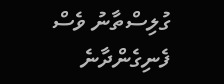ގުލިސްތާނު ވެސް ފެނިގެންދާނެ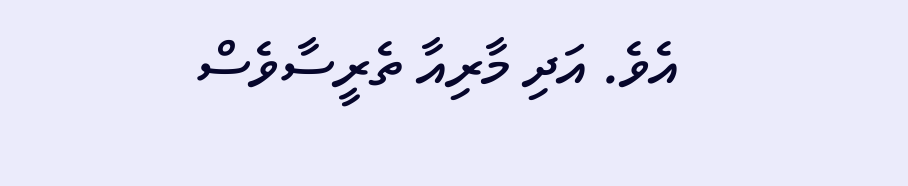އެވެ. އަދި މާރިއާ ތެރީސާވެސް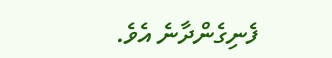ފެނިގެންދާނެ އެވެ.